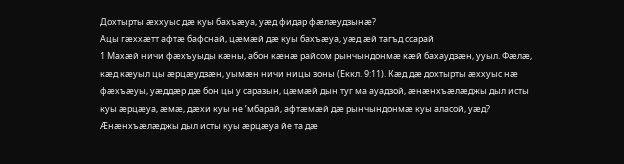Дохтырты ӕххуыс дӕ куы бахъӕуа, уӕд фидар фӕлӕудзынӕ?
Ацы гӕххӕтт афтӕ бафснай, цӕмӕй дӕ куы бахъӕуа, уӕд ӕй тагъд ссарай
1 Махӕй ничи фӕхъуыды кӕны, абон кӕнӕ райсом рынчындонмӕ кӕй бахаудзӕн, ууыл. Фӕлӕ, кӕд кӕуыл цы ӕрцӕудзӕн, уымӕн ничи ницы зоны (Еккл. 9:11). Кӕд дӕ дохтырты ӕххуыс нӕ фӕхъӕуы, уӕддӕр дӕ бон цы у саразын, цӕмӕй дын туг ма ауадзой, ӕнӕнхъӕлӕджы дыл исты куы ӕрцӕуа, ӕмӕ, дӕхи куы не ’мбарай, афтӕмӕй дӕ рынчындонмӕ куы аласой, уӕд? Ӕнӕнхъӕлӕджы дыл исты куы ӕрцӕуа йе та дӕ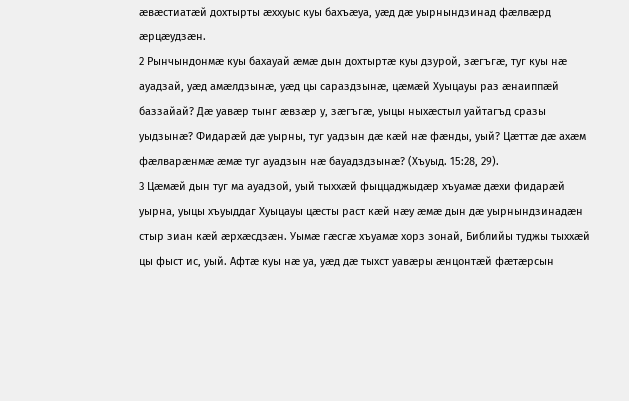ӕвӕстиатӕй дохтырты ӕххуыс куы бахъӕуа, уӕд дӕ уырнындзинад фӕлвӕрд ӕрцӕудзӕн.
2 Рынчындонмӕ куы бахауай ӕмӕ дын дохтыртӕ куы дзурой, зӕгъгӕ, туг куы нӕ ауадзай, уӕд амӕлдзынӕ, уӕд цы сараздзынӕ, цӕмӕй Хуыцауы раз ӕнаиппӕй баззайай? Дӕ уавӕр тынг ӕвзӕр у, зӕгъгӕ, уыцы ныхӕстыл уайтагъд сразы уыдзынӕ? Фидарӕй дӕ уырны, туг уадзын дӕ кӕй нӕ фӕнды, уый? Цӕттӕ дӕ ахӕм фӕлварӕнмӕ ӕмӕ туг ауадзын нӕ бауадздзынӕ? (Хъуыд. 15:28, 29).
3 Цӕмӕй дын туг ма ауадзой, уый тыххӕй фыццаджыдӕр хъуамӕ дӕхи фидарӕй уырна, уыцы хъуыддаг Хуыцауы цӕсты раст кӕй нӕу ӕмӕ дын дӕ уырнындзинадӕн стыр зиан кӕй ӕрхӕсдзӕн. Уымӕ гӕсгӕ хъуамӕ хорз зонай, Библийы туджы тыххӕй цы фыст ис, уый. Афтӕ куы нӕ уа, уӕд дӕ тыхст уавӕры ӕнцонтӕй фӕтӕрсын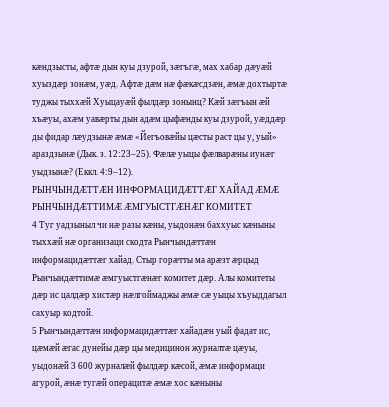кӕндзысты, афтӕ дын куы дзурой, зӕгъгӕ, мах хабар дӕуӕй хуыздӕр зонӕм, уӕд. Афтӕ дӕм нӕ фӕкӕсдзӕн, ӕмӕ дохтыртӕ туджы тыххӕй Хуыцауӕй фылдӕр зонынц? Кӕй зӕгъын ӕй хъӕуы, ахӕм уавӕрты дын адӕм цыфӕнды куы дзурой, уӕддӕр ды фидар лӕудзынӕ ӕмӕ «Йегъовӕйы цӕсты раст цы у, уый» араздзынӕ (Дык. з. 12:23–25). Фӕлӕ уыцы фӕлварӕны иунӕг уыдзынӕ? (Еккл. 4:9–12).
РЫНЧЫНДӔТТӔН ИНФОРМАЦИДӔТТӔГ ХАЙАД ӔМӔ РЫНЧЫНДӔТТИМӔ ӔМГУЫСТГӔНӔГ КОМИТЕТ
4 Туг уадзыныл чи нӕ разы кӕны, уыдонӕн баххуыс кӕныны тыххӕй нӕ организаци скодта Рынчындӕттӕн информацидӕттӕг хайад. Стыр горӕтты ма арӕзт ӕрцыд Рынчындӕттимӕ ӕмгуыстгӕнӕг комитет дӕр. Алы комитеты дӕр ис цалдӕр хистӕр нӕлгоймаджы ӕмӕ сӕ уыцы хъуыддагыл сахуыр кодтой.
5 Рынчындӕттӕн информацидӕттӕг хайадӕн уый фадат ис, цӕмӕй ӕгас дунейы дӕр цы медицинон журналтӕ цӕуы, уыдонӕй 3 600 журналӕй фылдӕр кӕсой, ӕмӕ информаци агурой, ӕнӕ тугӕй операцитӕ ӕмӕ хос кӕныны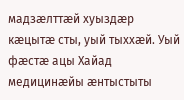мадзӕлттӕй хуыздӕр кӕцытӕ сты, уый тыххӕй. Уый фӕстӕ ацы Хайад медицинӕйы ӕнтыстыты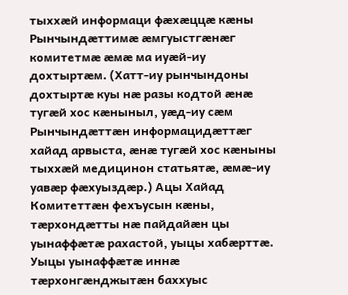тыххӕй информаци фӕхӕццӕ кӕны Рынчындӕттимӕ ӕмгуыстгӕнӕг комитетмӕ ӕмӕ ма иуӕй-иу дохтыртӕм. (Хатт-иу рынчындоны дохтыртӕ куы нӕ разы кодтой ӕнӕ тугӕй хос кӕныныл, уӕд-иу сӕм Рынчындӕттӕн информацидӕттӕг хайад арвыста, ӕнӕ тугӕй хос кӕныны тыххӕй медицинон статьятӕ, ӕмӕ-иу уавӕр фӕхуыздӕр.) Ацы Хайад Комитеттӕн фехъусын кӕны, тӕрхондӕтты нӕ пайдайӕн цы уынаффӕтӕ рахастой, уыцы хабӕрттӕ. Уыцы уынаффӕтӕ иннӕ тӕрхонгӕнджытӕн баххуыс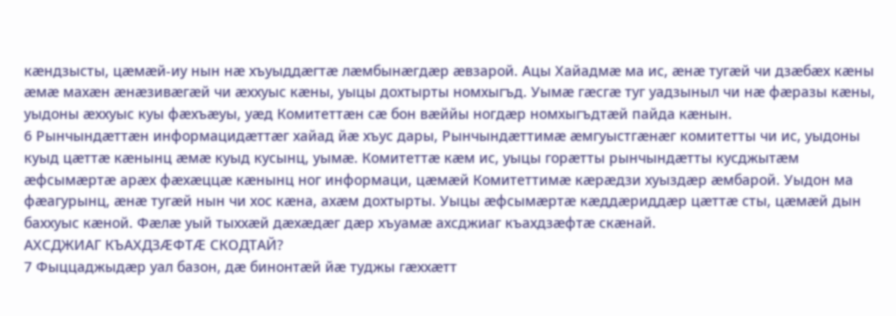кӕндзысты, цӕмӕй-иу нын нӕ хъуыддӕгтӕ лӕмбынӕгдӕр ӕвзарой. Ацы Хайадмӕ ма ис, ӕнӕ тугӕй чи дзӕбӕх кӕны ӕмӕ махӕн ӕнӕзивӕгӕй чи ӕххуыс кӕны, уыцы дохтырты номхыгъд. Уымӕ гӕсгӕ туг уадзыныл чи нӕ фӕразы кӕны, уыдоны ӕххуыс куы фӕхъӕуы, уӕд Комитеттӕн сӕ бон вӕййы ногдӕр номхыгъдтӕй пайда кӕнын.
6 Рынчындӕттӕн информацидӕттӕг хайад йӕ хъус дары, Рынчындӕттимӕ ӕмгуыстгӕнӕг комитетты чи ис, уыдоны куыд цӕттӕ кӕнынц ӕмӕ куыд кусынц, уымӕ. Комитеттӕ кӕм ис, уыцы горӕтты рынчындӕтты кусджытӕм ӕфсымӕртӕ арӕх фӕхӕццӕ кӕнынц ног информаци, цӕмӕй Комитеттимӕ кӕрӕдзи хуыздӕр ӕмбарой. Уыдон ма фӕагурынц, ӕнӕ тугӕй нын чи хос кӕна, ахӕм дохтырты. Уыцы ӕфсымӕртӕ кӕддӕриддӕр цӕттӕ сты, цӕмӕй дын баххуыс кӕной. Фӕлӕ уый тыххӕй дӕхӕдӕг дӕр хъуамӕ ахсджиаг къахдзӕфтӕ скӕнай.
АХСДЖИАГ КЪАХДЗӔФТӔ СКОДТАЙ?
7 Фыццаджыдӕр уал базон, дӕ бинонтӕй йӕ туджы гӕххӕтт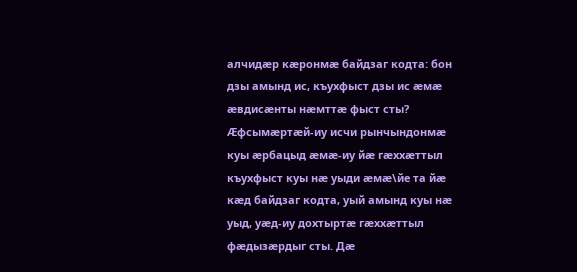алчидӕр кӕронмӕ байдзаг кодта: бон дзы амынд ис, къухфыст дзы ис ӕмӕ ӕвдисӕнты нӕмттӕ фыст сты? Ӕфсымӕртӕй-иу исчи рынчындонмӕ куы ӕрбацыд ӕмӕ-иу йӕ гӕххӕттыл къухфыст куы нӕ уыди ӕмӕ\йе та йӕ кӕд байдзаг кодта, уый амынд куы нӕ уыд, уӕд-иу дохтыртӕ гӕххӕттыл фӕдызӕрдыг сты. Дӕ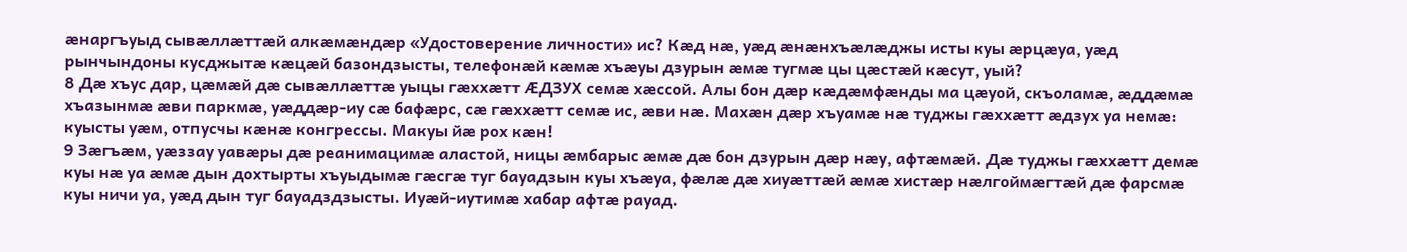ӕнаргъуыд сывӕллӕттӕй алкӕмӕндӕр «Удостоверение личности» ис? Кӕд нӕ, уӕд ӕнӕнхъӕлӕджы исты куы ӕрцӕуа, уӕд рынчындоны кусджытӕ кӕцӕй базондзысты, телефонӕй кӕмӕ хъӕуы дзурын ӕмӕ тугмӕ цы цӕстӕй кӕсут, уый?
8 Дӕ хъус дар, цӕмӕй дӕ сывӕллӕттӕ уыцы гӕххӕтт ӔДЗУХ семӕ хӕссой. Алы бон дӕр кӕдӕмфӕнды ма цӕуой, скъоламӕ, ӕддӕмӕ хъазынмӕ ӕви паркмӕ, уӕддӕр-иу сӕ бафӕрс, сӕ гӕххӕтт семӕ ис, ӕви нӕ. Махӕн дӕр хъуамӕ нӕ туджы гӕххӕтт ӕдзух уа немӕ: куысты уӕм, отпусчы кӕнӕ конгрессы. Макуы йӕ рох кӕн!
9 Зӕгъӕм, уӕззау уавӕры дӕ реанимацимӕ аластой, ницы ӕмбарыс ӕмӕ дӕ бон дзурын дӕр нӕу, афтӕмӕй. Дӕ туджы гӕххӕтт демӕ куы нӕ уа ӕмӕ дын дохтырты хъуыдымӕ гӕсгӕ туг бауадзын куы хъӕуа, фӕлӕ дӕ хиуӕттӕй ӕмӕ хистӕр нӕлгоймӕгтӕй дӕ фарсмӕ куы ничи уа, уӕд дын туг бауадздзысты. Иуӕй-иутимӕ хабар афтӕ рауад.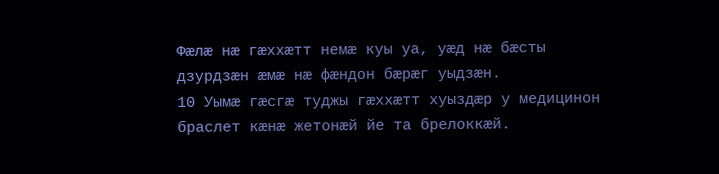Фӕлӕ нӕ гӕххӕтт немӕ куы уа, уӕд нӕ бӕсты дзурдзӕн ӕмӕ нӕ фӕндон бӕрӕг уыдзӕн.
10 Уымӕ гӕсгӕ туджы гӕххӕтт хуыздӕр у медицинон браслет кӕнӕ жетонӕй йе та брелоккӕй.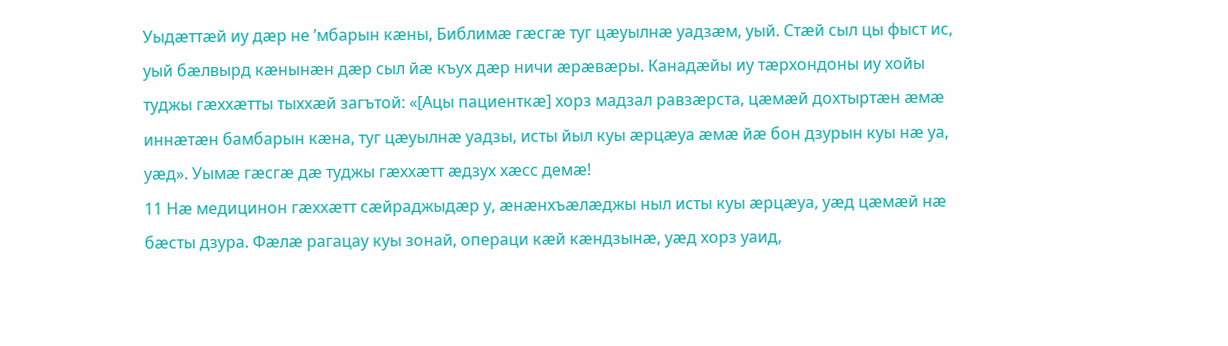Уыдӕттӕй иу дӕр не ’мбарын кӕны, Библимӕ гӕсгӕ туг цӕуылнӕ уадзӕм, уый. Стӕй сыл цы фыст ис, уый бӕлвырд кӕнынӕн дӕр сыл йӕ къух дӕр ничи ӕрӕвӕры. Канадӕйы иу тӕрхондоны иу хойы туджы гӕххӕтты тыххӕй загътой: «[Ацы пациенткӕ] хорз мадзал равзӕрста, цӕмӕй дохтыртӕн ӕмӕ иннӕтӕн бамбарын кӕна, туг цӕуылнӕ уадзы, исты йыл куы ӕрцӕуа ӕмӕ йӕ бон дзурын куы нӕ уа, уӕд». Уымӕ гӕсгӕ дӕ туджы гӕххӕтт ӕдзух хӕсс демӕ!
11 Нӕ медицинон гӕххӕтт сӕйраджыдӕр у, ӕнӕнхъӕлӕджы ныл исты куы ӕрцӕуа, уӕд цӕмӕй нӕ бӕсты дзура. Фӕлӕ рагацау куы зонай, операци кӕй кӕндзынӕ, уӕд хорз уаид,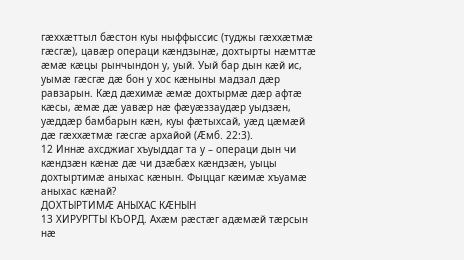гӕххӕттыл бӕстон куы ныффыссис (туджы гӕххӕтмӕ гӕсгӕ), цавӕр операци кӕндзынӕ, дохтырты нӕмттӕ ӕмӕ кӕцы рынчындон у, уый. Уый бар дын кӕй ис, уымӕ гӕсгӕ дӕ бон у хос кӕныны мадзал дӕр равзарын. Кӕд дӕхимӕ ӕмӕ дохтырмӕ дӕр афтӕ кӕсы, ӕмӕ дӕ уавӕр нӕ фӕуӕззаудӕр уыдзӕн, уӕддӕр бамбарын кӕн, куы фӕтыхсай, уӕд цӕмӕй дӕ гӕххӕтмӕ гӕсгӕ архайой (Ӕмб. 22:3).
12 Иннӕ ахсджиаг хъуыддаг та у – операци дын чи кӕндзӕн кӕнӕ дӕ чи дзӕбӕх кӕндзӕн, уыцы дохтыртимӕ аныхас кӕнын. Фыццаг кӕимӕ хъуамӕ аныхас кӕнай?
ДОХТЫРТИМӔ АНЫХАС КӔНЫН
13 ХИРУРГТЫ КЪОРД. Ахӕм рӕстӕг адӕмӕй тӕрсын нӕ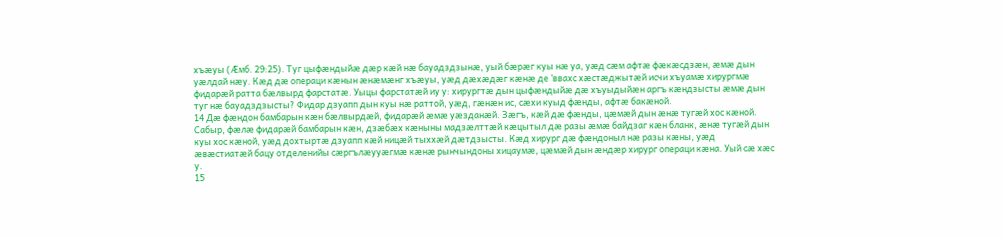хъӕуы (Ӕмб. 29:25). Туг цыфӕндыйӕ дӕр кӕй нӕ бауадздзынӕ, уый бӕрӕг куы нӕ уа, уӕд сӕм афтӕ фӕкӕсдзӕн, ӕмӕ дын уӕлдай нӕу. Кӕд дӕ операци кӕнын ӕнӕмӕнг хъӕуы, уӕд дӕхӕдӕг кӕнӕ де ’ввахс хӕстӕджытӕй исчи хъуамӕ хирургмӕ фидарӕй ратта бӕлвырд фарстатӕ. Уыцы фарстатӕй иу у: хирургтӕ дын цыфӕндыйӕ дӕ хъуыдыйӕн аргъ кӕндзысты ӕмӕ дын туг нӕ бауадздзысты? Фидар дзуапп дын куы нӕ раттой, уӕд, гӕнӕн ис, сӕхи куыд фӕнды, афтӕ бакӕной.
14 Дӕ фӕндон бамбарын кӕн бӕлвырдӕй, фидарӕй ӕмӕ уӕзданӕй. Зӕгъ, кӕй дӕ фӕнды, цӕмӕй дын ӕнӕ тугӕй хос кӕной. Сабыр, фӕлӕ фидарӕй бамбарын кӕн, дзӕбӕх кӕныны мадзӕлттӕй кӕцытыл дӕ разы ӕмӕ байдзаг кӕн бланк, ӕнӕ тугӕй дын куы хос кӕной, уӕд дохтыртӕ дзуапп кӕй ницӕй тыххӕй дӕтдзысты. Кӕд хирург дӕ фӕндоныл нӕ разы кӕны, уӕд ӕвӕстиатӕй бацу отделенийы сӕргълӕууӕгмӕ кӕнӕ рынчындоны хицаумӕ, цӕмӕй дын ӕндӕр хирург операци кӕна. Уый сӕ хӕс у.
15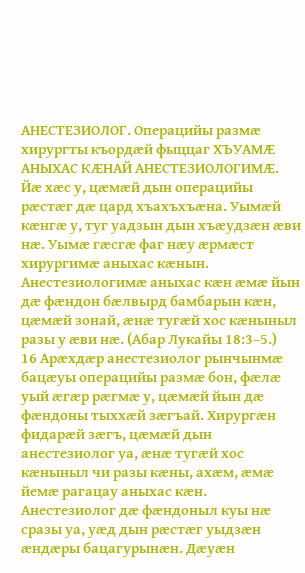АНЕСТЕЗИОЛОГ. Операцийы размӕ хирургты къордӕй фыццаг ХЪУАМӔ АНЫХАС КӔНАЙ АНЕСТЕЗИОЛОГИМӔ. Йӕ хӕс у, цӕмӕй дын операцийы рӕстӕг дӕ цард хъахъхъӕна. Уымӕй кӕнгӕ у, туг уадзын дын хъӕудзӕн ӕви нӕ. Уымӕ гӕсгӕ фаг нӕу ӕрмӕст хирургимӕ аныхас кӕнын. Анестезиологимӕ аныхас кӕн ӕмӕ йын дӕ фӕндон бӕлвырд бамбарын кӕн, цӕмӕй зонай, ӕнӕ тугӕй хос кӕныныл разы у ӕви нӕ. (Абар Лукайы 18:3–5.)
16 Арӕхдӕр анестезиолог рынчынмӕ бацӕуы операцийы размӕ бон, фӕлӕ уый ӕгӕр рӕгмӕ у, цӕмӕй йын дӕ фӕндоны тыххӕй зӕгъай. Хирургӕн фидарӕй зӕгъ, цӕмӕй дын анестезиолог уа, ӕнӕ тугӕй хос кӕныныл чи разы кӕны, ахӕм, ӕмӕ йемӕ рагацау аныхас кӕн. Анестезиолог дӕ фӕндоныл куы нӕ сразы уа, уӕд дын рӕстӕг уыдзӕн ӕндӕры бацагурынӕн. Дӕуӕн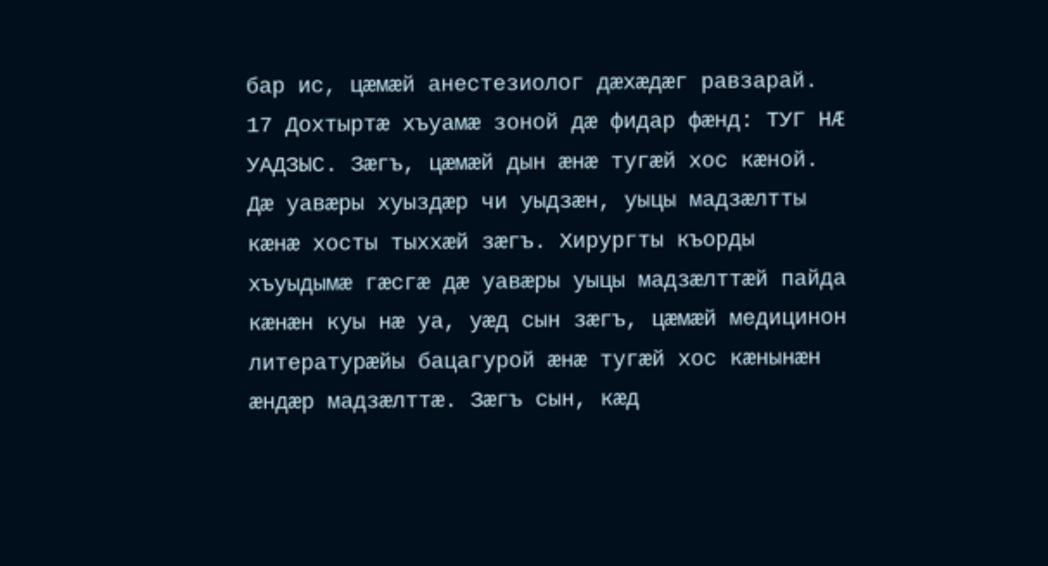бар ис, цӕмӕй анестезиолог дӕхӕдӕг равзарай.
17 Дохтыртӕ хъуамӕ зоной дӕ фидар фӕнд: ТУГ НӔ УАДЗЫС. Зӕгъ, цӕмӕй дын ӕнӕ тугӕй хос кӕной. Дӕ уавӕры хуыздӕр чи уыдзӕн, уыцы мадзӕлтты кӕнӕ хосты тыххӕй зӕгъ. Хирургты къорды хъуыдымӕ гӕсгӕ дӕ уавӕры уыцы мадзӕлттӕй пайда кӕнӕн куы нӕ уа, уӕд сын зӕгъ, цӕмӕй медицинон литературӕйы бацагурой ӕнӕ тугӕй хос кӕнынӕн ӕндӕр мадзӕлттӕ. Зӕгъ сын, кӕд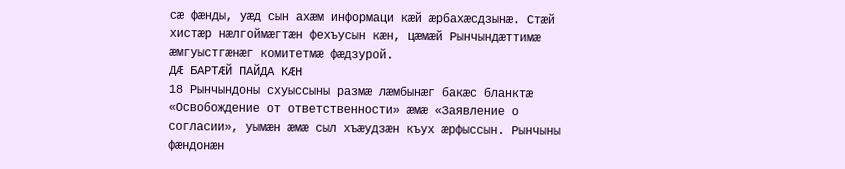сӕ фӕнды, уӕд сын ахӕм информаци кӕй ӕрбахӕсдзынӕ. Стӕй хистӕр нӕлгоймӕгтӕн фехъусын кӕн, цӕмӕй Рынчындӕттимӕ ӕмгуыстгӕнӕг комитетмӕ фӕдзурой.
ДӔ БАРТӔЙ ПАЙДА КӔН
18 Рынчындоны схуыссыны размӕ лӕмбынӕг бакӕс бланктӕ «Освобождение от ответственности» ӕмӕ «Заявление о согласии», уымӕн ӕмӕ сыл хъӕудзӕн къух ӕрфыссын. Рынчыны фӕндонӕн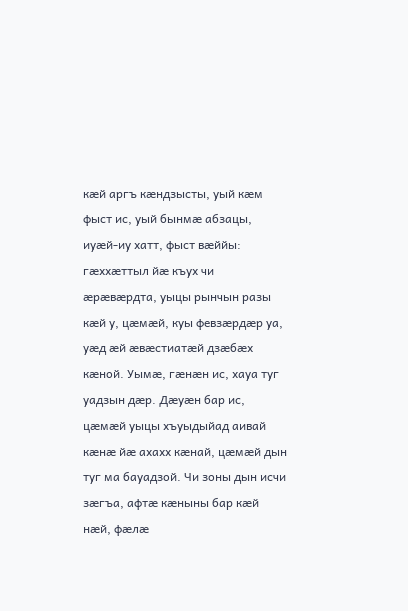кӕй аргъ кӕндзысты, уый кӕм фыст ис, уый бынмӕ абзацы, иуӕй-иу хатт, фыст вӕййы: гӕххӕттыл йӕ къух чи ӕрӕвӕрдта, уыцы рынчын разы кӕй у, цӕмӕй, куы февзӕрдӕр уа, уӕд ӕй ӕвӕстиатӕй дзӕбӕх кӕной. Уымӕ, гӕнӕн ис, хауа туг уадзын дӕр. Дӕуӕн бар ис, цӕмӕй уыцы хъуыдыйад аивай кӕнӕ йӕ ахахх кӕнай, цӕмӕй дын туг ма бауадзой. Чи зоны дын исчи зӕгъа, афтӕ кӕныны бар кӕй нӕй, фӕлӕ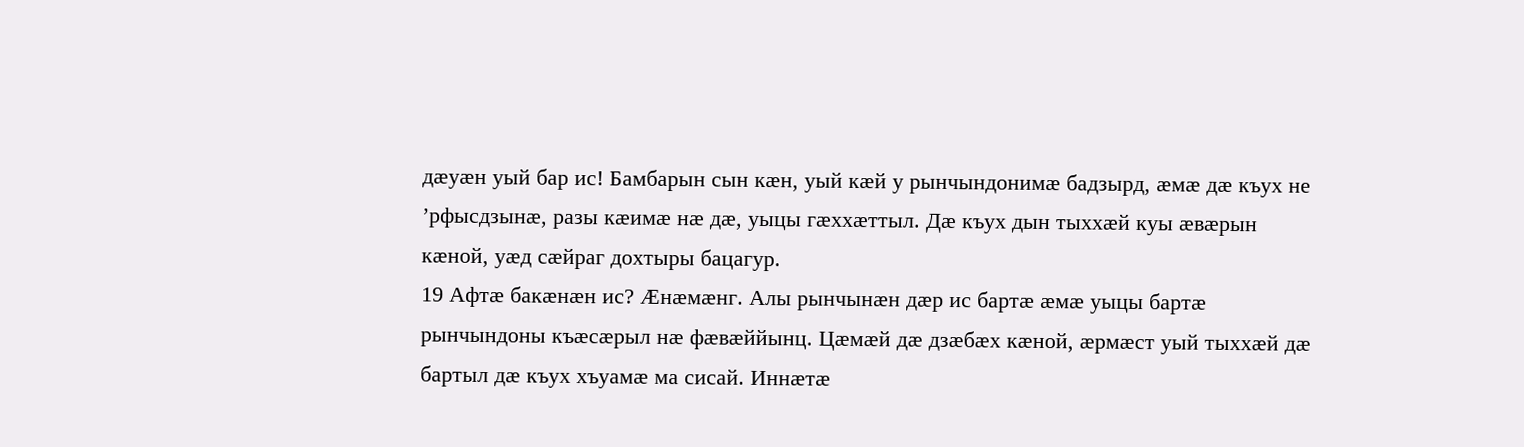дӕуӕн уый бар ис! Бамбарын сын кӕн, уый кӕй у рынчындонимӕ бадзырд, ӕмӕ дӕ къух не ’рфысдзынӕ, разы кӕимӕ нӕ дӕ, уыцы гӕххӕттыл. Дӕ къух дын тыххӕй куы ӕвӕрын кӕной, уӕд сӕйраг дохтыры бацагур.
19 Афтӕ бакӕнӕн ис? Ӕнӕмӕнг. Алы рынчынӕн дӕр ис бартӕ ӕмӕ уыцы бартӕ рынчындоны къӕсӕрыл нӕ фӕвӕййынц. Цӕмӕй дӕ дзӕбӕх кӕной, ӕрмӕст уый тыххӕй дӕ бартыл дӕ къух хъуамӕ ма сисай. Иннӕтӕ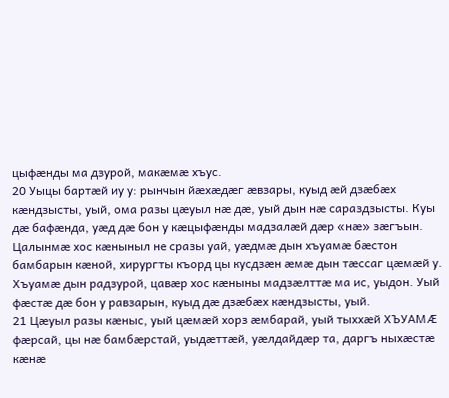цыфӕнды ма дзурой, макӕмӕ хъус.
20 Уыцы бартӕй иу у: рынчын йӕхӕдӕг ӕвзары, куыд ӕй дзӕбӕх кӕндзысты, уый, ома разы цӕуыл нӕ дӕ, уый дын нӕ сараздзысты. Куы дӕ бафӕнда, уӕд дӕ бон у кӕцыфӕнды мадзалӕй дӕр «нӕ» зӕгъын. Цалынмӕ хос кӕныныл не сразы уай, уӕдмӕ дын хъуамӕ бӕстон бамбарын кӕной, хирургты къорд цы кусдзӕн ӕмӕ дын тӕссаг цӕмӕй у. Хъуамӕ дын радзурой, цавӕр хос кӕныны мадзӕлттӕ ма ис, уыдон. Уый фӕстӕ дӕ бон у равзарын, куыд дӕ дзӕбӕх кӕндзысты, уый.
21 Цӕуыл разы кӕныс, уый цӕмӕй хорз ӕмбарай, уый тыххӕй ХЪУАМӔ фӕрсай, цы нӕ бамбӕрстай, уыдӕттӕй, уӕлдайдӕр та, даргъ ныхӕстӕ кӕнӕ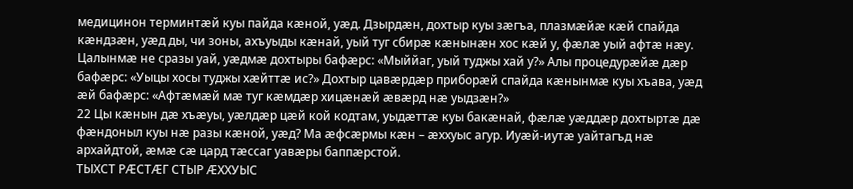медицинон терминтӕй куы пайда кӕной, уӕд. Дзырдӕн, дохтыр куы зӕгъа, плазмӕйӕ кӕй спайда кӕндзӕн, уӕд ды, чи зоны, ахъуыды кӕнай, уый туг сбирӕ кӕнынӕн хос кӕй у, фӕлӕ уый афтӕ нӕу. Цалынмӕ не сразы уай, уӕдмӕ дохтыры бафӕрс: «Мыййаг, уый туджы хай у?» Алы процедурӕйӕ дӕр бафӕрс: «Уыцы хосы туджы хӕйттӕ ис?» Дохтыр цавӕрдӕр приборӕй спайда кӕнынмӕ куы хъава, уӕд ӕй бафӕрс: «Афтӕмӕй мӕ туг кӕмдӕр хицӕнӕй ӕвӕрд нӕ уыдзӕн?»
22 Цы кӕнын дӕ хъӕуы, уӕлдӕр цӕй кой кодтам, уыдӕттӕ куы бакӕнай, фӕлӕ уӕддӕр дохтыртӕ дӕ фӕндоныл куы нӕ разы кӕной, уӕд? Ма ӕфсӕрмы кӕн – ӕххуыс агур. Иуӕй-иутӕ уайтагъд нӕ архайдтой, ӕмӕ сӕ цард тӕссаг уавӕры баппӕрстой.
ТЫХСТ РӔСТӔГ СТЫР ӔХХУЫС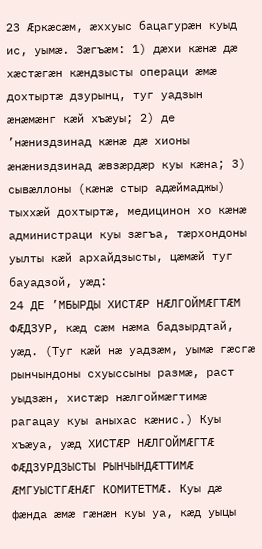23 Ӕркӕсӕм, ӕххуыс бацагурӕн куыд ис, уымӕ. Зӕгъӕм: 1) дӕхи кӕнӕ дӕ хӕстӕгӕн кӕндзысты операци ӕмӕ дохтыртӕ дзурынц, туг уадзын ӕнӕмӕнг кӕй хъӕуы; 2) де ’нӕниздзинад кӕнӕ дӕ хионы ӕнӕниздзинад ӕвзӕрдӕр куы кӕна; 3) сывӕллоны (кӕнӕ стыр адӕймаджы) тыххӕй дохтыртӕ, медицинон хо кӕнӕ администраци куы зӕгъа, тӕрхондоны уылты кӕй архайдзысты, цӕмӕй туг бауадзой, уӕд:
24 ДЕ ’МБЫРДЫ ХИСТӔР НӔЛГОЙМӔГТӔМ ФӔДЗУР, кӕд сӕм нӕма бадзырдтай, уӕд. (Туг кӕй нӕ уадзӕм, уымӕ гӕсгӕ рынчындоны схуыссыны размӕ, раст уыдзӕн, хистӕр нӕлгоймӕгтимӕ рагацау куы аныхас кӕнис.) Куы хъӕуа, уӕд ХИСТӔР НӔЛГОЙМӔГТӔ ФӔДЗУРДЗЫСТЫ РЫНЧЫНДӔТТИМӔ ӔМГУЫСТГӔНӔГ КОМИТЕТМӔ. Куы дӕ фӕнда ӕмӕ гӕнӕн куы уа, кӕд уыцы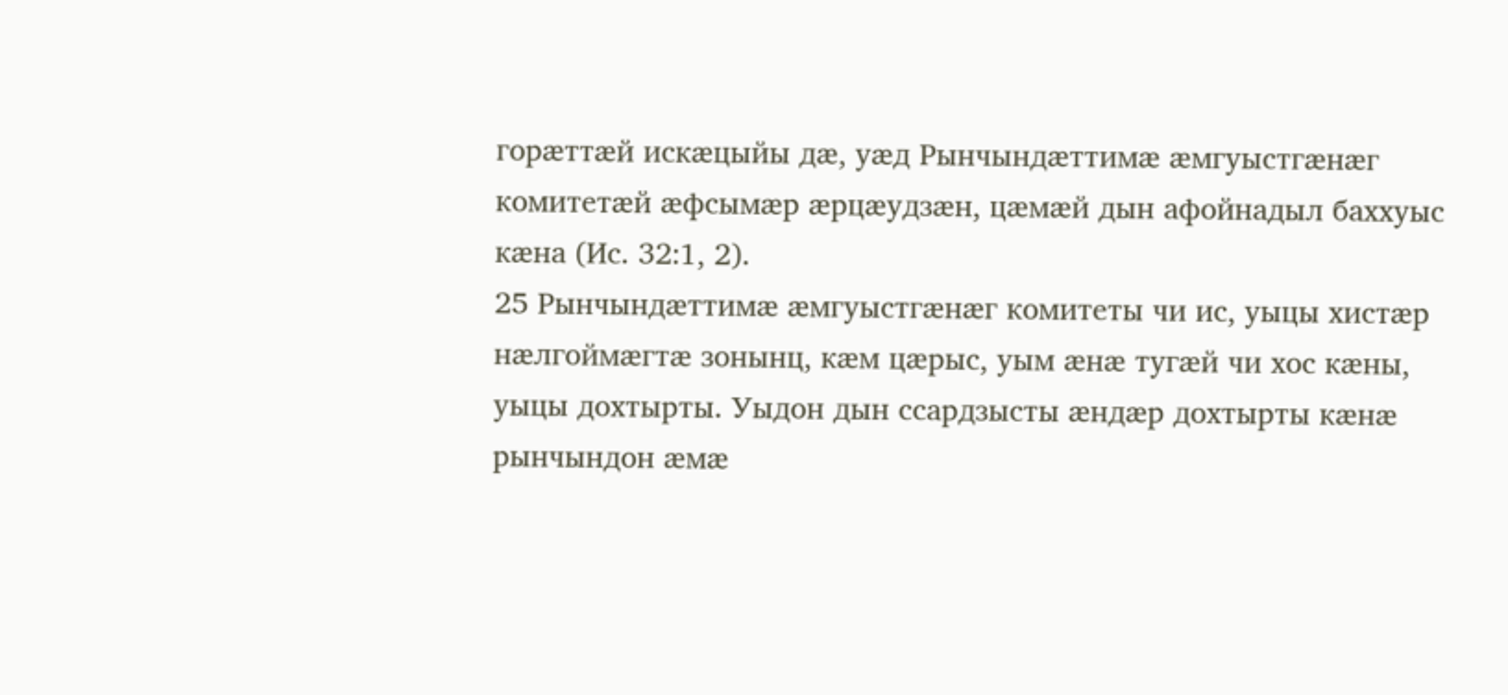горӕттӕй искӕцыйы дӕ, уӕд Рынчындӕттимӕ ӕмгуыстгӕнӕг комитетӕй ӕфсымӕр ӕрцӕудзӕн, цӕмӕй дын афойнадыл баххуыс кӕна (Ис. 32:1, 2).
25 Рынчындӕттимӕ ӕмгуыстгӕнӕг комитеты чи ис, уыцы хистӕр нӕлгоймӕгтӕ зонынц, кӕм цӕрыс, уым ӕнӕ тугӕй чи хос кӕны, уыцы дохтырты. Уыдон дын ссардзысты ӕндӕр дохтырты кӕнӕ рынчындон ӕмӕ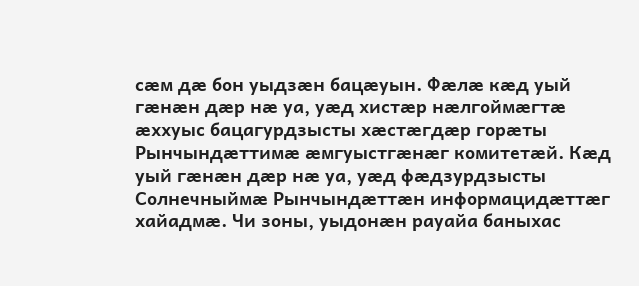сӕм дӕ бон уыдзӕн бацӕуын. Фӕлӕ кӕд уый гӕнӕн дӕр нӕ уа, уӕд хистӕр нӕлгоймӕгтӕ ӕххуыс бацагурдзысты хӕстӕгдӕр горӕты Рынчындӕттимӕ ӕмгуыстгӕнӕг комитетӕй. Кӕд уый гӕнӕн дӕр нӕ уа, уӕд фӕдзурдзысты Солнечныймӕ Рынчындӕттӕн информацидӕттӕг хайадмӕ. Чи зоны, уыдонӕн рауайа баныхас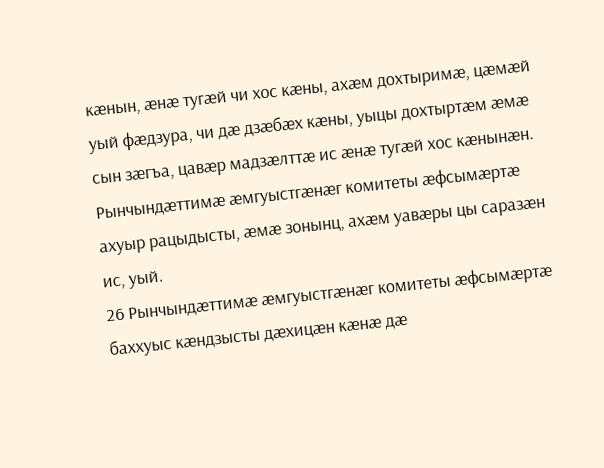кӕнын, ӕнӕ тугӕй чи хос кӕны, ахӕм дохтыримӕ, цӕмӕй уый фӕдзура, чи дӕ дзӕбӕх кӕны, уыцы дохтыртӕм ӕмӕ сын зӕгъа, цавӕр мадзӕлттӕ ис ӕнӕ тугӕй хос кӕнынӕн. Рынчындӕттимӕ ӕмгуыстгӕнӕг комитеты ӕфсымӕртӕ ахуыр рацыдысты, ӕмӕ зонынц, ахӕм уавӕры цы саразӕн ис, уый.
26 Рынчындӕттимӕ ӕмгуыстгӕнӕг комитеты ӕфсымӕртӕ баххуыс кӕндзысты дӕхицӕн кӕнӕ дӕ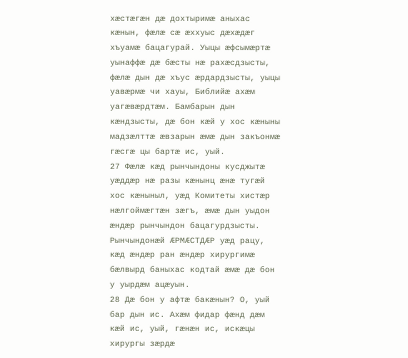хӕстӕгӕн дӕ дохтыримӕ аныхас кӕнын, фӕлӕ сӕ ӕххуыс дӕхӕдӕг хъуамӕ бацагурай. Уыцы ӕфсымӕртӕ уынаффӕ дӕ бӕсты нӕ рахӕсдзысты, фӕлӕ дын дӕ хъус ӕрдардзысты, уыцы уавӕрмӕ чи хауы, Библийӕ ахӕм уагӕвӕрдтӕм. Бамбарын дын кӕндзысты, дӕ бон кӕй у хос кӕныны мадзӕлттӕ ӕвзарын ӕмӕ дын закъонмӕ гӕсгӕ цы бартӕ ис, уый.
27 Фӕлӕ кӕд рынчындоны кусджытӕ уӕддӕр нӕ разы кӕнынц ӕнӕ тугӕй хос кӕныныл, уӕд Комитеты хистӕр нӕлгоймӕгтӕн зӕгъ, ӕмӕ дын уыдон ӕндӕр рынчындон бацагурдзысты. Рынчындонӕй ӔРМӔСТДӔР уӕд рацу, кӕд ӕндӕр ран ӕндӕр хирургимӕ бӕлвырд баныхас кодтай ӕмӕ дӕ бон у уырдӕм ацӕуын.
28 Дӕ бон у афтӕ бакӕнын? О, уый бар дын ис. Ахӕм фидар фӕнд дӕм кӕй ис, уый, гӕнӕн ис, искӕцы хирургы зӕрдӕ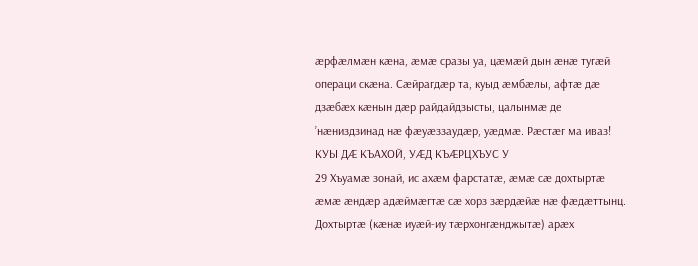ӕрфӕлмӕн кӕна, ӕмӕ сразы уа, цӕмӕй дын ӕнӕ тугӕй операци скӕна. Сӕйрагдӕр та, куыд ӕмбӕлы, афтӕ дӕ дзӕбӕх кӕнын дӕр райдайдзысты, цалынмӕ де ’нӕниздзинад нӕ фӕуӕззаудӕр, уӕдмӕ. Рӕстӕг ма иваз!
КУЫ ДӔ КЪАХОЙ, УӔД КЪӔРЦХЪУС У
29 Хъуамӕ зонай, ис ахӕм фарстатӕ, ӕмӕ сӕ дохтыртӕ ӕмӕ ӕндӕр адӕймӕгтӕ сӕ хорз зӕрдӕйӕ нӕ фӕдӕттынц. Дохтыртӕ (кӕнӕ иуӕй-иу тӕрхонгӕнджытӕ) арӕх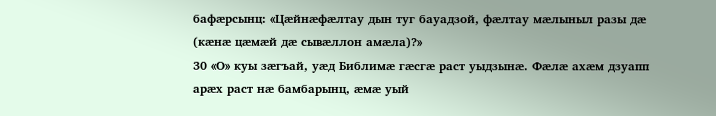бафӕрсынц: «Цӕйнӕфӕлтау дын туг бауадзой, фӕлтау мӕлыныл разы дӕ (кӕнӕ цӕмӕй дӕ сывӕллон амӕла)?»
30 «О» куы зӕгъай, уӕд Библимӕ гӕсгӕ раст уыдзынӕ. Фӕлӕ ахӕм дзуапп арӕх раст нӕ бамбарынц, ӕмӕ уый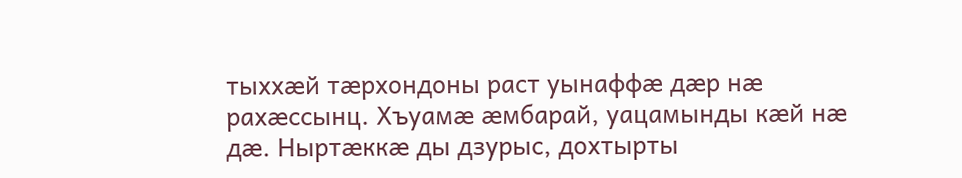тыххӕй тӕрхондоны раст уынаффӕ дӕр нӕ рахӕссынц. Хъуамӕ ӕмбарай, уацамынды кӕй нӕ дӕ. Ныртӕккӕ ды дзурыс, дохтырты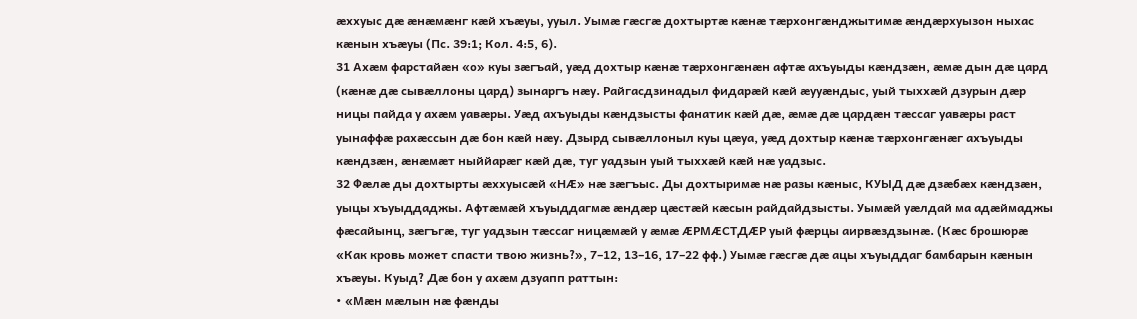ӕххуыс дӕ ӕнӕмӕнг кӕй хъӕуы, ууыл. Уымӕ гӕсгӕ дохтыртӕ кӕнӕ тӕрхонгӕнджытимӕ ӕндӕрхуызон ныхас кӕнын хъӕуы (Пс. 39:1; Кол. 4:5, 6).
31 Ахӕм фарстайӕн «о» куы зӕгъай, уӕд дохтыр кӕнӕ тӕрхонгӕнӕн афтӕ ахъуыды кӕндзӕн, ӕмӕ дын дӕ цард (кӕнӕ дӕ сывӕллоны цард) зынаргъ нӕу. Райгасдзинадыл фидарӕй кӕй ӕууӕндыс, уый тыххӕй дзурын дӕр ницы пайда у ахӕм уавӕры. Уӕд ахъуыды кӕндзысты фанатик кӕй дӕ, ӕмӕ дӕ цардӕн тӕссаг уавӕры раст уынаффӕ рахӕссын дӕ бон кӕй нӕу. Дзырд сывӕллоныл куы цӕуа, уӕд дохтыр кӕнӕ тӕрхонгӕнӕг ахъуыды кӕндзӕн, ӕнӕмӕт ныййарӕг кӕй дӕ, туг уадзын уый тыххӕй кӕй нӕ уадзыс.
32 Фӕлӕ ды дохтырты ӕххуысӕй «НӔ» нӕ зӕгъыс. Ды дохтыримӕ нӕ разы кӕныс, КУЫД дӕ дзӕбӕх кӕндзӕн, уыцы хъуыддаджы. Афтӕмӕй хъуыддагмӕ ӕндӕр цӕстӕй кӕсын райдайдзысты. Уымӕй уӕлдай ма адӕймаджы фӕсайынц, зӕгъгӕ, туг уадзын тӕссаг ницӕмӕй у ӕмӕ ӔРМӔСТДӔР уый фӕрцы аирвӕздзынӕ. (Кӕс брошюрӕ «Как кровь может спасти твою жизнь?», 7–12, 13–16, 17–22 фф.) Уымӕ гӕсгӕ дӕ ацы хъуыддаг бамбарын кӕнын хъӕуы. Куыд? Дӕ бон у ахӕм дзуапп раттын:
• «Мӕн мӕлын нӕ фӕнды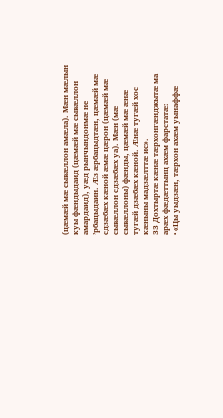(цӕмӕй мӕ сывӕллон амӕла). Мӕн мӕлын куы фӕндыдаид (цӕмӕй мӕ сывӕллон амардаид), уӕд рынчындонмӕ не ’рбацыдаин. Ӕз ӕрбацыдтӕн, цӕмӕй мӕ сдзӕбӕх кӕной ӕмӕ цӕрон (цӕмӕй мӕ сывӕллон сдзӕбӕх уа). Мӕн (мӕ сывӕллоны) фӕнды, цӕмӕй мӕ ӕнӕ тугӕй дзӕбӕх кӕной. Ӕнӕ тугӕй хос кӕныны мадзӕлттӕ ис».
33 Дохтыртӕ кӕнӕ тӕрхонгӕнджытӕ ма арӕх фӕдӕттынц ахӕм фарстатӕ:
• «Цы уыдзӕн, тӕрхон ахӕм уынаффӕ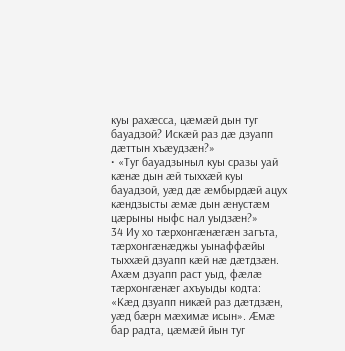куы рахӕсса, цӕмӕй дын туг бауадзой? Искӕй раз дӕ дзуапп дӕттын хъӕудзӕн?»
• «Туг бауадзыныл куы сразы уай кӕнӕ дын ӕй тыххӕй куы бауадзой, уӕд дӕ ӕмбырдӕй ацух кӕндзысты ӕмӕ дын ӕнустӕм цӕрыны ныфс нал уыдзӕн?»
34 Иу хо тӕрхонгӕнӕгӕн загъта, тӕрхонгӕнӕджы уынаффӕйы тыххӕй дзуапп кӕй нӕ дӕтдзӕн. Ахӕм дзуапп раст уыд, фӕлӕ тӕрхонгӕнӕг ахъуыды кодта: «Кӕд дзуапп никӕй раз дӕтдзӕн, уӕд бӕрн мӕхимӕ исын». Ӕмӕ бар радта, цӕмӕй йын туг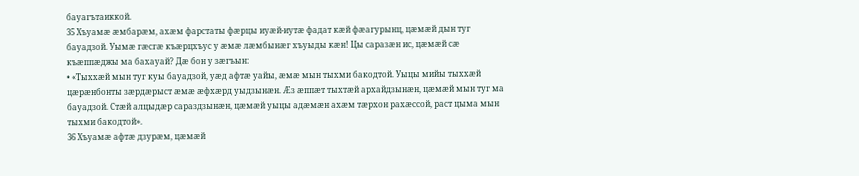бауагътаиккой.
35 Хъуамӕ ӕмбарӕм, ахӕм фарстаты фӕрцы иуӕй-иутӕ фадат кӕй фӕагурынц, цӕмӕй дын туг бауадзой. Уымӕ гӕсгӕ къӕрцхъус у ӕмӕ лӕмбынӕг хъуыды кӕн! Цы саразӕн ис, цӕмӕй сӕ къӕппӕджы ма бахауай? Дӕ бон у зӕгъын:
• «Тыххӕй мын туг куы бауадзой, уӕд афтӕ уайы, ӕмӕ мын тыхми бакодтой. Уыцы мийы тыххӕй цӕрӕнбонты зӕрдӕрыст ӕмӕ ӕфхӕрд уыдзынӕн. Ӕз ӕппӕт тыхтӕй архайдзынӕн, цӕмӕй мын туг ма бауадзой. Стӕй алцыдӕр сараздзынӕн, цӕмӕй уыцы адӕмӕн ахӕм тӕрхон рахӕссой, раст цыма мын тыхми бакодтой».
36 Хъуамӕ афтӕ дзурӕм, цӕмӕй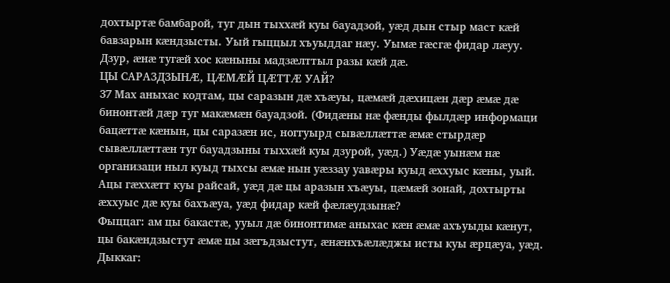дохтыртӕ бамбарой, туг дын тыххӕй куы бауадзой, уӕд дын стыр маст кӕй бавзарын кӕндзысты. Уый гыццыл хъуыддаг нӕу. Уымӕ гӕсгӕ фидар лӕуу. Дзур, ӕнӕ тугӕй хос кӕныны мадзӕлттыл разы кӕй дӕ.
ЦЫ САРАЗДЗЫНӔ, ЦӔМӔЙ ЦӔТТӔ УАЙ?
37 Мах аныхас кодтам, цы саразын дӕ хъӕуы, цӕмӕй дӕхицӕн дӕр ӕмӕ дӕ бинонтӕй дӕр туг макӕмӕн бауадзой. (Фидӕны нӕ фӕнды фылдӕр информаци бацӕттӕ кӕнын, цы саразӕн ис, ноггуырд сывӕллӕттӕ ӕмӕ стырдӕр сывӕллӕттӕн туг бауадзыны тыххӕй куы дзурой, уӕд.) Уӕдӕ уынӕм нӕ организаци ныл куыд тыхсы ӕмӕ нын уӕззау уавӕры куыд ӕххуыс кӕны, уый. Ацы гӕххӕтт куы райсай, уӕд дӕ цы аразын хъӕуы, цӕмӕй зонай, дохтырты ӕххуыс дӕ куы бахъӕуа, уӕд фидар кӕй фӕлӕудзынӕ?
Фыццаг: ам цы бакастӕ, ууыл дӕ бинонтимӕ аныхас кӕн ӕмӕ ахъуыды кӕнут, цы бакӕндзыстут ӕмӕ цы зӕгъдзыстут, ӕнӕнхъӕлӕджы исты куы ӕрцӕуа, уӕд.
Дыккаг: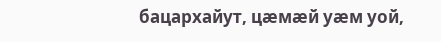бацархайут, цӕмӕй уӕм уой,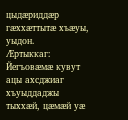цыдӕриддӕр гӕххӕттытӕ хъӕуы, уыдон.
Ӕртыккаг: Йегъовӕмӕ кувут ацы ахсджиаг хъуыддаджы тыххӕй, цӕмӕй уӕ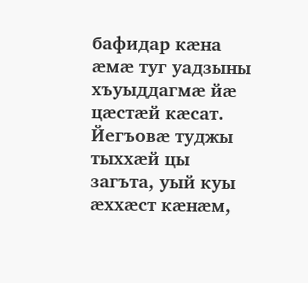бафидар кӕна ӕмӕ туг уадзыны хъуыддагмӕ йӕ цӕстӕй кӕсат. Йегъовӕ туджы тыххӕй цы загъта, уый куы ӕххӕст кӕнӕм,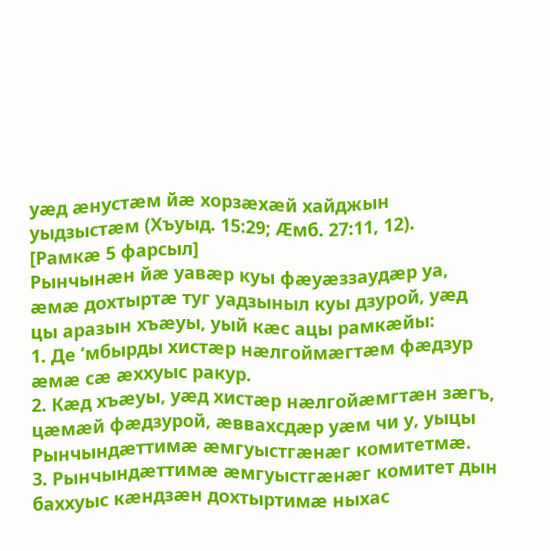уӕд ӕнустӕм йӕ хорзӕхӕй хайджын уыдзыстӕм (Хъуыд. 15:29; Ӕмб. 27:11, 12).
[Рамкӕ 5 фарсыл]
Рынчынӕн йӕ уавӕр куы фӕуӕззаудӕр уа, ӕмӕ дохтыртӕ туг уадзыныл куы дзурой, уӕд цы аразын хъӕуы, уый кӕс ацы рамкӕйы:
1. Де ’мбырды хистӕр нӕлгоймӕгтӕм фӕдзур ӕмӕ сӕ ӕххуыс ракур.
2. Кӕд хъӕуы, уӕд хистӕр нӕлгойӕмгтӕн зӕгъ, цӕмӕй фӕдзурой, ӕввахсдӕр уӕм чи у, уыцы Рынчындӕттимӕ ӕмгуыстгӕнӕг комитетмӕ.
3. Рынчындӕттимӕ ӕмгуыстгӕнӕг комитет дын баххуыс кӕндзӕн дохтыртимӕ ныхас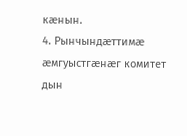кӕнын.
4. Рынчындӕттимӕ ӕмгуыстгӕнӕг комитет дын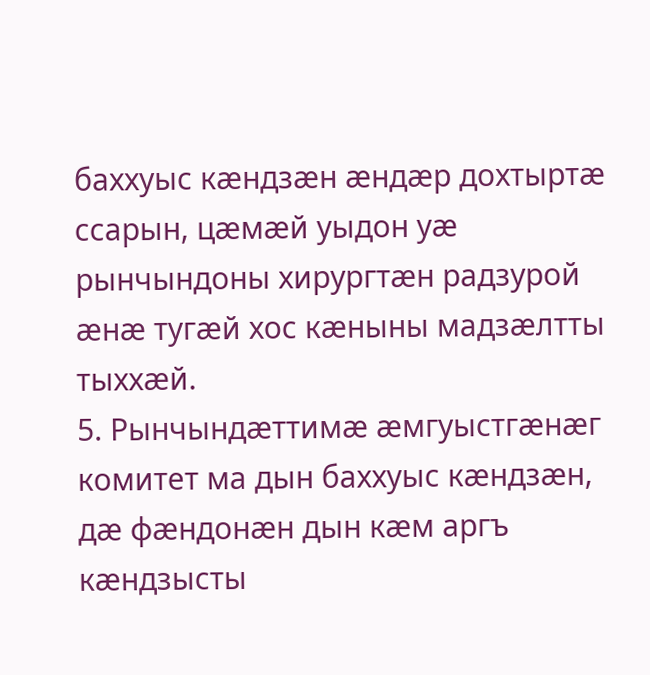баххуыс кӕндзӕн ӕндӕр дохтыртӕ ссарын, цӕмӕй уыдон уӕ рынчындоны хирургтӕн радзурой ӕнӕ тугӕй хос кӕныны мадзӕлтты тыххӕй.
5. Рынчындӕттимӕ ӕмгуыстгӕнӕг комитет ма дын баххуыс кӕндзӕн, дӕ фӕндонӕн дын кӕм аргъ кӕндзысты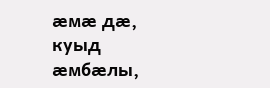ӕмӕ дӕ, куыд ӕмбӕлы,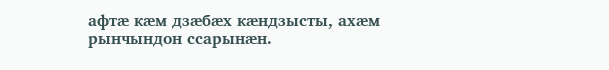афтӕ кӕм дзӕбӕх кӕндзысты, ахӕм рынчындон ссарынӕн.